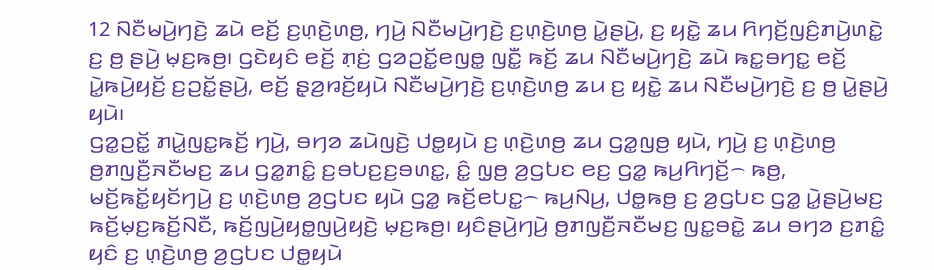12 ꤡꤢꤪꤗꤣꤧ꤬ꤚꤢꤧ꤬ ꤘꤣꤧ ꤕꤢꤩ꤬ ꤢ꤬ꤛ꤫ꤢꤧ꤬ꤛꤥ꤬, ꤚꤣꤧ꤬ ꤡꤢꤪꤗꤣꤧ꤬ꤚꤢꤧ꤬ ꤢ꤬ꤛ꤫ꤢꤧ꤬ꤛꤥ꤬ ꤣꤧ꤭ꤔꤣꤧ꤬, ꤢ꤬ ꤟꤢꤧ꤭ ꤘꤣ ꤖꤚꤢꤩ꤬ꤜꤢꤨ꤬ꤊꤣꤧ꤬ꤛꤢꤧ꤭ ꤢ꤬ ꤥ꤬ ꤔꤣꤧ꤬ ꤗ꤫ꤢ꤬ꤒꤥ꤬꤯ ꤞꤢꤧꤟꤢꤨ ꤕꤢꤩ꤬ ꤊ꤫ꤢꤦ꤬ ꤞꤤꤑꤢꤩ꤭ꤕꤜꤥ꤭ ꤜꤢꤪ꤭ ꤒꤢꤩ꤬ ꤘꤣ ꤡꤢꤪꤗꤣꤧ꤬ꤚꤢꤧ꤬ ꤘꤣꤧ ꤒꤢ꤭ꤋꤚꤢ꤭ ꤕꤢꤩ꤬ ꤣꤧ꤭ꤒꤣꤧ꤬ꤟꤢꤩ꤬ ꤢ꤬ꤑꤢꤩ꤭ꤔꤣꤧ꤬, ꤕꤢꤩ꤬ ꤔ꤫ꤤ꤬ꤙꤢꤩ꤬ꤟꤣꤧ ꤡꤢꤪꤗꤣꤧ꤬ꤚꤢꤧ꤬ ꤢ꤬ꤛ꤫ꤢꤧ꤬ꤛꤥ꤬ ꤘꤣ ꤢ꤬ ꤟꤢꤧ꤭ ꤘꤣ ꤡꤢꤪꤗꤣꤧ꤬ꤚꤢꤧ꤬ ꤢ꤬ ꤥ꤬ ꤣꤧ꤭ꤔꤣꤧ꤬ ꤟꤣꤧ꤯
ꤞꤤ꤭ꤑꤢꤩ꤭ ꤊꤣꤧ꤭ꤜꤢ꤭ꤒꤢꤩ꤬ ꤚꤣꤧ꤬, ꤋꤚꤤ ꤘꤣꤧꤜꤢꤧ꤬ ꤓꤥ꤭ꤟꤣꤧ ꤢ꤬ ꤛ꤫ꤢꤧ꤬ꤛꤥ꤬ ꤘꤣ ꤞꤤ꤭ꤜꤥ꤬ ꤟꤣꤧ, ꤚꤣꤧ꤬ ꤢ꤬ ꤛ꤫ꤢꤧ꤬ꤛꤥ꤬ ꤥ꤬ꤊꤜꤢꤪ꤬ꤏꤢꤪꤗꤢ꤬ ꤘꤣ ꤞꤤ꤭ꤊꤢꤨ꤭ ꤢ꤬ꤋꤝꤢ꤬ꤢ꤬ꤋꤛꤢ꤭, ꤢꤨ꤭ ꤜ꤫ꤥ꤬ ꤤ꤬ꤞꤝꤢ ꤕꤢ꤬ ꤞꤤ꤭ ꤒꤣ꤬ꤖꤚꤢꤩ꤬꤮ ꤒꤥ꤬, ꤗꤢꤩ꤬ꤒꤢꤩ꤭ꤟꤢꤩꤚꤣꤧ꤬ ꤢ꤬ ꤛ꤫ꤢꤧ꤬ꤛꤥ꤬ ꤤ꤬ꤞꤝꤢ ꤟꤣꤧ ꤞꤤ꤭ ꤒꤢꤩ꤬ꤕꤝꤢ꤭꤮ ꤒꤣ꤬ꤡꤣ꤬, ꤓꤥ꤭ꤒꤥ꤬ ꤢ꤬ ꤤ꤬ꤞꤝꤢ ꤞꤤ꤭ ꤣꤧ꤭ꤔꤣꤧ꤬ꤗꤢ꤬ ꤒꤢꤩ꤬ꤗ꤫ꤢ꤬ꤒꤢꤩ꤬ꤡꤢꤪ, ꤒꤢꤩ꤬ꤜꤣꤧ꤬ꤟꤥ꤭ꤜꤣꤧ꤬ꤟꤢꤧ꤬ ꤗ꤫ꤢ꤬ꤒꤥ꤬꤯ ꤟꤢꤨꤔꤣꤧ꤬ꤚꤣꤧ꤬ ꤥ꤬ꤊꤜꤢꤪ꤬ꤏꤢꤪꤗꤢ꤬ ꤜꤢ꤭ꤋꤢꤧ꤭ ꤘꤣ ꤋꤚꤤ ꤢ꤬ꤊꤢꤨ꤭ ꤟꤢꤨ ꤢ꤬ ꤛ꤫ꤢꤧ꤬ꤛꤥ꤬ ꤤ꤬ꤞꤝꤢ ꤓꤥ꤭ꤟꤣꤧ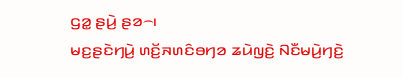ꤞꤤ꤭ ꤔꤣꤧ꤬ ꤔꤤ꤮꤯
ꤗꤢ꤬ꤔꤢꤧꤚꤣꤧ꤬ ꤛꤢꤩ꤬ꤏꤛꤢꤨꤋꤚꤤ ꤘꤣꤧꤜꤢꤧ꤬ ꤡꤢꤪꤗꤣꤧ꤬ꤚꤢꤧ꤬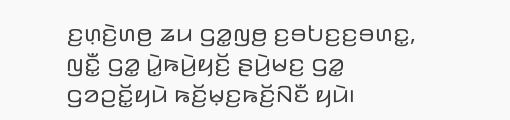ꤢ꤬ꤛ꤫ꤢꤧ꤬ꤛꤥ꤬ ꤘꤣ ꤞꤤ꤭ꤜꤥ꤬ ꤢ꤬ꤋꤝꤢ꤬ꤢ꤬ꤋꤛꤢ꤭, ꤜꤢꤪ꤭ ꤞꤤ꤭ ꤣꤧ꤭ꤒꤣꤧ꤬ꤟꤢꤩ꤬ ꤔꤣꤧ꤬ꤗꤢ꤬ ꤞꤤ꤭ ꤞꤤꤑꤢꤩ꤭ꤟꤣꤧ ꤒꤢꤩ꤬ꤗ꤫ꤢ꤬ꤒꤢꤩ꤬ꤡꤢꤪ ꤟꤣꤧ꤯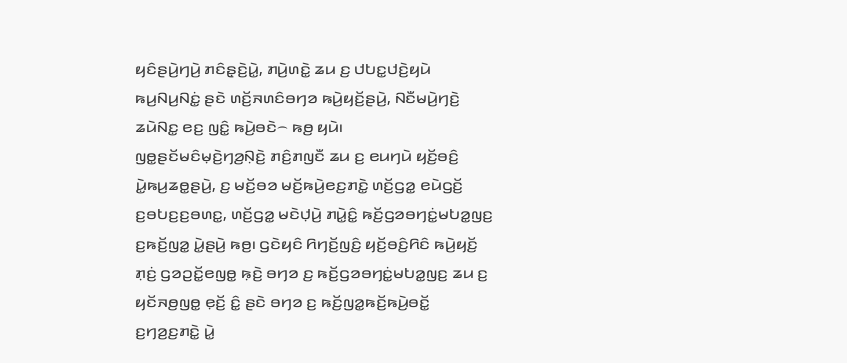ꤟꤢꤨꤔꤣꤧ꤬ꤚꤣꤧ꤬ ꤊꤢꤨꤔ꤫ꤢꤧ꤬ꤣꤧ꤭, ꤊꤣꤧ꤬ꤛꤢꤧ꤭ ꤘꤣ ꤢ꤬ ꤓꤝꤢ꤭ꤓꤢꤧ꤬ꤟꤣꤧ ꤒꤣ꤬ꤡꤣ꤬ꤡꤢꤦ꤭ ꤔꤢꤧ ꤛꤢꤩ꤬ꤏꤛꤢꤨꤋꤚꤤ ꤒꤣꤧ꤬ꤟꤢꤩ꤬ꤔꤣꤧ꤬, ꤡꤢꤪꤗꤣꤧ꤬ꤚꤢꤧ꤬ ꤘꤣꤧꤡꤢ꤭ ꤕꤢ꤬ ꤜꤢꤨ꤭ ꤒꤣꤧ꤬ꤋꤢꤧ꤮ ꤒꤥ꤬ ꤟꤣꤧ꤯
ꤜꤥ꤭ꤔꤢꤩꤗꤢꤨꤗ꤫ꤢꤧ꤬ꤚꤤ꤬ꤡ꤫ꤢꤧ꤬ ꤊꤢꤨ꤬ꤊꤜꤢꤪ ꤘꤣ ꤢ꤬ ꤕꤣꤚꤣꤧ ꤟꤢꤩ꤬ꤋꤢꤨ꤬ ꤣꤧ꤭ꤒꤣ꤬ꤘꤥ꤭ꤔꤣꤧ꤬, ꤢ꤬ ꤗꤢꤩ꤬ꤋꤤ ꤗꤢꤩ꤬ꤒꤣꤧ꤬ꤕꤢ꤬ꤊꤢꤧ꤭ ꤛꤢꤩ꤬ꤞꤤ꤭ ꤕꤣꤧꤞꤢꤩ꤬ ꤢ꤬ꤋꤝꤢ꤬ꤢ꤬ꤋꤛꤢ꤭, ꤛꤢꤩ꤬ꤞꤤ꤭ ꤗꤢꤧꤓ꤫ꤣꤧ꤬ ꤊꤣꤧ꤭ꤢꤨ꤭ ꤒꤢꤩ꤬ꤞꤤꤋꤚꤢꤦ꤭ꤗꤝꤤ꤭ꤜꤢ꤬ ꤢ꤬ꤒꤢꤩ꤬ꤜꤤ꤭ ꤣꤧ꤭ꤔꤣꤧ꤬ ꤒꤥ꤬꤯ ꤞꤢꤧꤟꤢꤨ ꤖꤚꤢꤩ꤬ꤜꤢꤨ꤬ ꤟꤢꤩ꤬ꤋꤢꤨ꤬ꤖꤢꤨ ꤒꤣꤧ꤬ꤟꤢꤩ꤬ ꤊ꤫ꤢꤦ꤬ ꤞꤤꤑꤢꤩ꤭ꤕꤜꤥ꤭ ꤒ꤫ꤢꤧ꤬ ꤋꤚꤤ ꤢ꤬ ꤒꤢꤩ꤬ꤞꤤꤋꤚꤢꤦ꤭ꤗꤝꤤ꤭ꤜꤢ꤬ ꤘꤣ ꤢ꤬ ꤟꤢꤩꤏꤥ꤬ꤜꤥ꤭ ꤕ꤫ꤢꤩ꤬ ꤢꤨ꤭ ꤔꤢꤧ ꤋꤚꤤ ꤢ꤬ ꤒꤢꤩ꤬ꤜꤤ꤭ꤒꤢꤩ꤬ꤒꤣꤧ꤬ꤋꤢꤩ꤭ ꤢ꤬ꤚꤤ꤬ꤢ꤬ꤊꤢꤧ꤭ ꤣꤧ꤭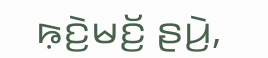ꤒ꤫ꤢꤧ꤬ꤗꤢꤩ꤬ ꤔꤣꤧ꤬,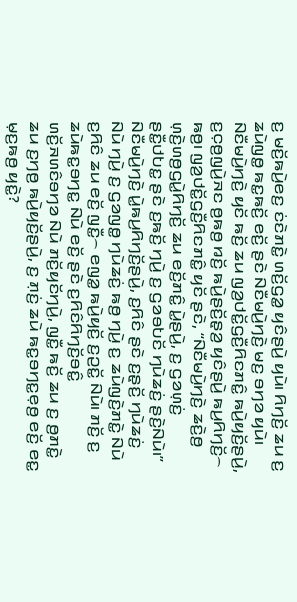ꤢ꤬ ꤗꤢꤩ꤬ꤒꤣꤧ꤬ꤕꤢ꤬ ꤢꤦꤢꤧꤊꤢꤧ꤭ ꤛꤢꤩ꤬ꤞꤤ꤭ ꤟꤢꤨꤔꤣꤧ꤬ ꤟꤣꤧ꤯ ꤖꤚꤢꤩ꤬ ꤘꤣ ꤢ꤬ ꤘꤣꤧꤜꤥ꤭ ꤒꤢ꤭ꤒꤢꤩ꤬ ꤕꤢꤩ꤬ ꤔꤢꤧ ꤡꤢꤪꤗꤣꤧ꤬ꤚꤢꤧ꤬ ꤗꤢ꤬ ꤋꤚꤤ ꤟꤣꤧ꤯
ꤡꤢꤪꤗꤣꤧ꤬ꤚꤢꤧ꤬ ꤟꤢꤩ ꤒꤢꤩ꤬ ꤘꤣ ꤜꤤ꤬ꤓꤢꤩ꤭ꤞꤢꤪ꤬ꤖꤢꤊꤢꤨ꤭ ꤒꤣꤧ꤬ꤟꤢꤩ꤬ꤔꤣꤧ꤬, ꤢ꤬ꤍ꤫ꤥ꤬ꤜꤣꤧ꤬ꤏꤢ ꤥ꤬ꤒꤥ꤬ ꤙꤢꤩ꤬ ꤒꤣꤧ꤬ꤔꤢꤩ꤬ꤔ꤫ꤤ꤬ ꤟꤢꤨꤔꤣꤧ꤬ ꤒꤣ꤬ꤖꤚꤢꤩ꤬꤮ ꤒꤥ꤬꤯ ꤜꤤ꤬ꤓꤢꤩ꤭ꤞꤢꤪ꤬ꤖꤢꤊꤢꤨ꤭ ꤟꤢꤩ ꤔꤢꤧ, “ꤡꤢꤪꤗꤣꤧ꤬ꤚꤢꤧ꤬ ꤘꤢꤧ꤬ꤥ꤬ ꤛ꤫ꤢꤧ꤬ꤛꤥ꤬ꤞꤣꤧ꤭ꤖꤚꤢꤩ꤬ ꤘꤣ ꤕꤢꤩ꤬ꤊꤢꤨ꤭ ꤣꤧ꤭ꤔꤣꤧ꤬, ꤢ꤬ ꤞꤤꤛ꤫ꤢꤦ꤬ ꤔꤢꤪ꤭ꤓꤝꤢ꤭ ꤔꤢꤧ ꤢ꤬ꤒꤢꤩ꤬ ꤚꤣꤧ꤬ ꤢ꤬ ꤞꤤꤋꤝꤢꤩ ꤚꤣꤧꤘꤢꤦ꤬ ꤔꤢꤧ꤬ꤡꤣꤧ꤯”
ꤡꤢꤪꤗꤣꤧ꤬ꤚꤢꤧ꤬ ꤣꤧ꤭ꤒꤣ꤬ꤖꤚꤢꤩ꤬ꤔꤣꤧ꤬, ꤢ꤬ꤖꤢꤨ ꤔꤢꤧ ꤢ꤬ꤔ꤫ꤢꤩ꤬ ꤚꤣꤧꤘꤢꤦ꤬ ꤡꤣꤧ ꤚꤣꤧ꤬ ꤢ꤬ ꤞꤤꤜꤥ꤭ ꤚꤣꤧꤘꤢꤦ꤬ ꤒꤥ꤬ ꤚꤣꤧ꤬ ꤢ꤬ ꤘꤣꤧꤜꤢꤧ꤬ꤊꤢꤧ꤭ ꤡꤣꤧ ꤢ꤬ꤖꤢꤨ ꤘꤣ ꤕꤢꤩ꤬ ꤜꤢꤪ꤭꤮ ꤕꤜꤤ꤭ ꤒꤣꤧ꤬ꤟꤢꤩ꤬ ꤢ꤬ꤑꤢꤩ꤭ ꤡꤣꤧ꤯ ꤊꤢꤩ꤬ ꤢ꤬ ꤘꤣꤧꤒꤢ꤭ꤋꤚꤢ꤭ ꤡꤣꤧ ꤕꤢꤩ꤬ ꤔꤢꤧ ꤢ꤬ꤖꤢꤨꤖꤚꤢꤩ꤬ꤋꤢꤨ꤭ ꤛꤢꤩ꤬ꤏꤛꤢꤨꤋꤚꤤ ꤡꤣꤧ ꤊꤢꤩ꤬ꤟꤢꤩꤚꤣꤧ꤬, ꤜꤢꤪ꤭ ꤒꤢꤩ꤬ ꤘꤣ ꤢ꤬ ꤥ꤬ꤊꤢꤧ꤭ ꤘꤣ ꤢ꤬ꤚꤥ꤬ ꤒꤣꤧ꤬ꤟꤢꤩ꤬ꤔꤣꤧ꤬, ꤢ꤬ ꤊ꤫ꤢꤦ꤬ ꤘꤣꤧ ꤒꤢ꤭ꤋꤚꤢ꤭ꤕ꤫ꤥ꤬ ꤕꤢꤩ꤬ ꤕꤢ꤭ ꤗ꤫ꤢ꤬ꤒꤥ꤬ ꤟꤢꤧ꤭?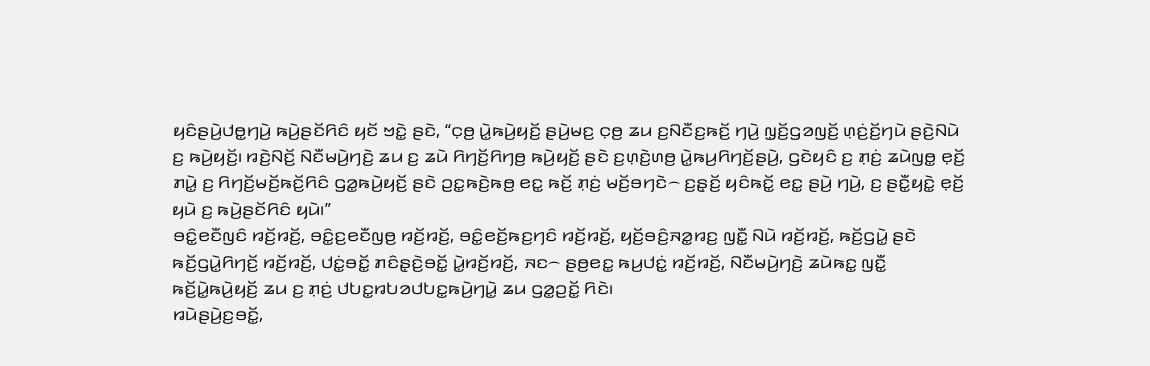ꤟꤢꤨꤔꤣꤧ꤬ꤓꤥ꤭ꤚꤣꤧ꤬ ꤒꤣꤧ꤬ꤔꤢꤩꤖꤢꤨ ꤟꤢꤩ ꤠꤢꤧ꤭ ꤔꤢꤧ, “ꤍ꤫ꤥ꤬ ꤣꤧ꤭ꤒꤣꤧ꤬ꤟꤢꤩ꤬ ꤔꤣꤧ꤬ꤗꤢ꤬ ꤍ꤫ꤥ꤬ ꤘꤣ ꤢ꤬ꤡꤢꤪꤢ꤬ꤒꤢꤩ꤬ ꤚꤣꤧ꤬ ꤜ꤫ꤢꤩ꤬ꤞꤤꤜꤢꤩ꤬ ꤛ꤫ꤢꤦ꤬ꤢꤩ꤬ꤚꤣꤧ ꤔꤢꤧ꤬ꤡꤣꤧ ꤢ꤬ ꤒꤣꤧ꤬ꤟꤢꤩ꤬꤯ ꤙꤢꤧ꤬ꤡꤢꤩ꤬ ꤡꤢꤪꤗꤣꤧ꤬ꤚꤢꤧ꤬ ꤘꤣ ꤢ꤬ ꤘꤣꤧ ꤖꤚꤢꤩ꤬ꤖꤚꤥ꤬ ꤒꤣꤧ꤬ꤟꤢꤩ꤬ ꤔꤢꤧ ꤢ꤬ꤛ꤫ꤢꤧ꤬ꤛꤥ꤬ ꤣꤧ꤭ꤒꤣ꤬ꤖꤚꤢꤩ꤬ꤔꤣꤧ꤬, ꤞꤢꤧꤟꤢꤨ ꤢ꤬ ꤊ꤫ꤢꤦ꤬ ꤘꤣꤧꤜꤥ꤭ ꤕ꤫ꤢꤩ꤬ ꤊꤣꤧ꤭ ꤢ꤬ ꤖꤚꤢꤩ꤬ꤗꤢꤩ꤬ꤒꤢꤩ꤬ꤖꤢꤨ ꤞꤤ꤭ꤒꤣꤧ꤬ꤟꤢꤩ꤬ ꤔꤢꤧ ꤑꤢ꤭ꤒꤢꤧ꤬ꤒꤥ꤬ ꤕꤢ꤭ ꤒꤢꤩ꤬ ꤊ꤫ꤢꤦ꤬ ꤗꤢꤩ꤬ꤋꤚꤢꤧ꤮ ꤢ꤬ꤔ꤫ꤢꤩ꤬ ꤟꤢꤨꤒꤢꤩ꤭ ꤕꤢ꤭ ꤔꤣꤧ꤬ ꤚꤣꤧ꤬, ꤢ꤬ ꤔꤢꤪ꤭ꤟꤢꤧ꤭ ꤕ꤫ꤢꤩ꤬ ꤟꤣꤧ ꤢ꤬ ꤒꤣꤧ꤬ꤔꤢꤩꤖꤢꤨ ꤟꤣꤧ꤯”
ꤋꤢꤨ꤭ꤕꤢꤪꤜꤢꤨ ꤙꤢꤩ꤬ꤙꤢꤩ꤬, ꤋꤢꤨ꤭ꤢ꤬ꤕꤢꤪꤜꤥ꤬ ꤙꤢꤩ꤬ꤙꤢꤩ꤬, ꤋꤢꤨ꤭ꤕꤢꤩ꤬ꤒꤢ꤬ꤚꤢꤨ ꤙꤢꤩ꤬ꤙꤢꤩ꤬, ꤟꤢꤩ꤬ꤋꤢꤨ꤬ꤏꤤ꤭ꤙꤢ꤬ ꤜꤢꤪ꤭ ꤡꤣꤧ ꤙꤢꤩ꤬ꤙꤢꤩ꤬, ꤒꤢꤩ꤬ꤞꤣꤧ꤭ ꤔꤢꤧ ꤒꤢꤩ꤬ꤞꤣꤧ꤭ꤖꤚꤢꤩ꤬ ꤙꤢꤩ꤬ꤙꤢꤩ꤬, ꤓꤢꤦ꤭ꤋꤢꤩ꤭ ꤊꤢꤨꤔ꤫ꤢꤧ꤬ꤋꤢꤩ꤭ ꤣꤧ꤭ꤙꤢꤩ꤬ꤙꤢꤩ꤬, ꤏꤢ꤮ ꤔꤥ꤬ꤕꤢ꤭ ꤒꤣ꤬ꤓꤢꤦ꤭ ꤙꤢꤩ꤬ꤙꤢꤩ꤬, ꤡꤢꤪꤗꤣꤧ꤬ꤚꤢꤧ꤬ ꤘꤣꤧꤒꤢ꤭ ꤜꤢꤪ꤭ ꤒꤢꤩ꤬ꤣꤧ꤭ꤒꤣꤧ꤬ꤟꤢꤩ꤬ ꤘꤣ ꤢ꤬ ꤊ꤫ꤢꤦ꤬ ꤓꤝꤢ꤭ꤙꤝꤤꤓꤝꤢ꤭ꤒꤣꤧ꤬ꤚꤣꤧ꤭ ꤘꤣ ꤞꤤ꤭ꤑꤢꤩ꤭ ꤖꤢꤧ꤯
ꤙꤣꤧꤔꤣꤧ꤬ꤢ꤬ꤋꤢꤩ꤭,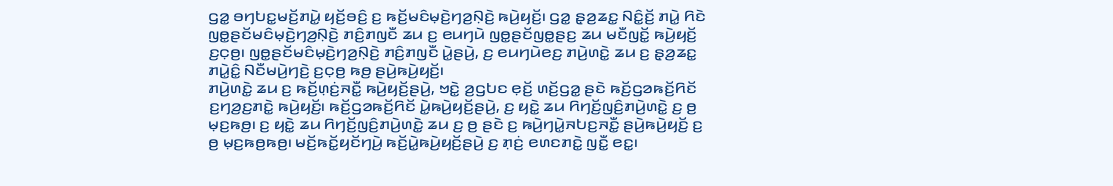ꤞꤤ꤭ ꤋꤚꤝꤢ꤭ꤗꤢꤩ꤬ꤊꤣꤧ꤭ ꤟꤢꤩ꤬ꤋꤢꤨ꤬ ꤢ꤬ ꤒꤢꤩ꤬ꤗꤢꤨꤗ꤫ꤢꤧ꤬ꤚꤤ꤬ꤡ꤫ꤢꤧ꤬ ꤒꤣꤧ꤬ꤟꤢꤩ꤬꤯ ꤞꤤ꤭ ꤔ꤫ꤤ꤬ꤘꤢ꤭ ꤡꤢꤨ꤭ꤢꤩ꤬ ꤊꤣꤧ꤭ ꤖꤢꤧ ꤜꤥ꤭ꤔꤢꤩꤗꤢꤨꤗ꤫ꤢꤧ꤬ꤚꤤ꤬ꤡ꤫ꤢꤧ꤬ ꤊꤢꤨ꤬ꤊꤜꤢꤪ ꤘꤣ ꤢ꤬ ꤕꤣꤚꤣꤧ ꤜꤥ꤭ꤔꤢꤩꤜꤥ꤭ꤔꤢ꤬ ꤘꤣ ꤗꤢꤪꤜꤢꤩ꤭ ꤒꤣꤧ꤬ꤟꤢꤩ꤬ ꤢ꤬ꤍ꤫ꤥ꤬꤯ ꤜꤥ꤭ꤔꤢꤩꤗꤢꤨꤗ꤫ꤢꤧ꤬ꤚꤤ꤬ꤡ꤫ꤢꤧ꤬ ꤊꤢꤨ꤬ꤊꤜꤢꤪ ꤣꤧ꤭ꤔꤣꤧ꤬, ꤢ꤬ ꤕꤣꤚꤣꤧꤕꤢ꤬ ꤊꤣꤧ꤬ꤛꤢꤧ꤭ ꤘꤣ ꤢ꤬ ꤔ꤫ꤤ꤬ꤘꤢ꤭ ꤊꤣꤧ꤭ꤢꤨ꤭ ꤡꤢꤪꤗꤣꤧ꤬ꤚꤢꤧ꤬ ꤢ꤬ꤍ꤫ꤥ꤬ ꤒꤥ꤬ ꤔꤣꤧ꤬ꤒꤣꤧ꤬ꤟꤢꤩ꤬꤯
ꤊꤣꤧ꤬ꤛꤢꤧ꤭ ꤘꤣ ꤢ꤬ ꤒꤢꤩ꤬ꤛ꤫ꤢꤦ꤬ꤏꤢꤪ꤭ ꤒꤣꤧ꤬ꤟꤢꤩ꤬ꤔꤣꤧ꤬, ꤠꤢꤧ꤭ ꤤ꤬ꤞꤝꤢ ꤕ꤫ꤢꤩ꤬ ꤛꤢꤩ꤬ꤞꤤ꤭ ꤔꤢꤧ ꤒꤢꤩ꤬ꤞꤤꤒꤢꤩ꤬ꤖꤢꤩ ꤢ꤬ꤚꤤ꤬ꤢ꤬ꤊꤢꤧ꤭ ꤒꤣꤧ꤬ꤟꤢꤩ꤬꤯ ꤒꤢꤩ꤬ꤞꤤꤒꤢꤩ꤬ꤖꤢꤩ ꤣꤧ꤭ꤒꤣꤧ꤬ꤟꤢꤩ꤬ꤔꤣꤧ꤬, ꤢ꤬ ꤟꤢꤧ꤭ ꤘꤣ ꤖꤚꤢꤩ꤬ꤜꤢꤨ꤬ꤊꤣꤧ꤬ꤛꤢꤧ꤭ ꤢ꤬ ꤥ꤬ ꤗ꤫ꤢ꤬ꤒꤥ꤬꤯ ꤢ꤬ ꤟꤢꤧ꤭ ꤘꤣ ꤖꤚꤢꤩ꤬ꤜꤢꤨ꤬ꤊꤣꤧ꤬ꤛꤢꤧ꤭ ꤘꤣ ꤢ꤬ ꤥ꤬ ꤔꤢꤧ ꤢ꤬ ꤒꤣꤧ꤬ꤚꤣꤧ꤭ꤏꤝꤢ꤬ꤏꤢꤪ꤭ ꤔꤣꤧ꤬ꤒꤣꤧ꤬ꤟꤢꤩ꤬ ꤢ꤬ ꤥ꤬ ꤗ꤫ꤢ꤬ꤒꤥ꤬ꤒꤥ꤬꤯ ꤗꤢꤩ꤬ꤒꤢꤩ꤭ꤟꤢꤩꤚꤣꤧ꤬ ꤒꤢꤩ꤬ꤣꤧ꤭ꤒꤣꤧ꤬ꤟꤢꤩ꤬ꤔꤣꤧ꤬ ꤢ꤬ ꤊ꤫ꤢꤦ꤬ ꤕꤛꤢꤊꤢꤧ꤭ ꤜꤢꤪ꤭ ꤕꤢ꤭꤯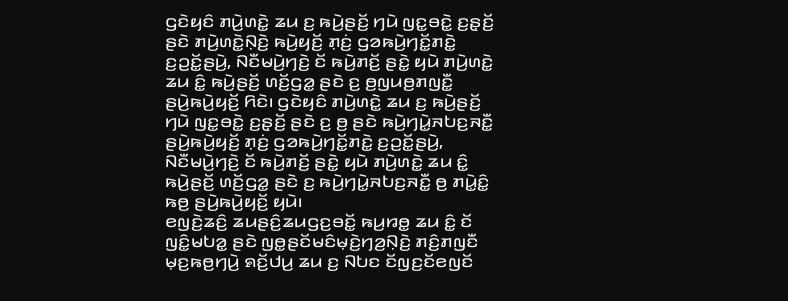ꤞꤢꤧꤟꤢꤨ ꤊꤣꤧ꤬ꤛꤢꤧ꤭ ꤘꤣ ꤢ꤬ ꤒꤣꤧ꤬ꤔꤢꤩ꤬ ꤚꤣꤧ ꤜꤢ꤭ꤋꤢꤧ꤭ ꤢ꤬ꤔ꤫ꤢꤩ꤬ ꤔꤢꤧ ꤊꤣꤧ꤬ꤛꤢꤧ꤭ꤡ꤫ꤢꤧ꤬ ꤒꤣꤧ꤬ꤟꤢꤩ꤬ ꤊ꤫ꤢꤦ꤬ ꤞꤤꤒꤣꤧ꤬ꤚꤢꤩ꤭ꤊꤢꤧ꤭ ꤢ꤬ꤑꤢꤩ꤭ꤔꤣꤧ꤬, ꤡꤢꤪꤗꤣꤧ꤬ꤚꤢꤧ꤬ ꤢꤩ ꤒꤣꤧ꤬ꤊꤢꤩ꤬ ꤔꤢꤧ꤭ ꤟꤣꤧ ꤊꤣꤧ꤬ꤛꤢꤧ꤭ ꤘꤣ ꤢꤨ꤭ ꤒꤣꤧ꤬ꤔꤢꤩ꤬ ꤛꤢꤩ꤬ꤞꤤ꤭ ꤔꤢꤧ ꤢ꤬ ꤥ꤬ꤜꤣꤥ꤬ꤊꤜꤢꤪ꤭ ꤔꤣꤧ꤬ꤒꤣꤧ꤬ꤟꤢꤩ꤬ ꤖꤢꤧ꤯ ꤞꤢꤧꤟꤢꤨ ꤊꤣꤧ꤬ꤛꤢꤧ꤭ ꤘꤣ ꤢ꤬ ꤒꤣꤧ꤬ꤔꤢꤩ꤬ ꤚꤣꤧ ꤜꤢ꤭ꤋꤢꤧ꤭ ꤢ꤬ꤔ꤫ꤢꤩ꤬ ꤔꤢꤧ ꤢ꤬ ꤥ꤬ ꤔꤢꤧ ꤒꤣꤧ꤬ꤚꤣꤧ꤭ꤏꤝꤢ꤬ꤏꤢꤪ꤭ ꤔꤣꤧ꤬ꤒꤣꤧ꤬ꤟꤢꤩ꤬ ꤊ꤫ꤢꤦ꤬ ꤞꤤꤒꤣꤧ꤬ꤚꤢꤩ꤭ꤊꤢꤧ꤭ ꤢ꤬ꤑꤢꤩ꤭ꤔꤣꤧ꤬, ꤡꤢꤪꤗꤣꤧ꤬ꤚꤢꤧ꤬ ꤢꤩ ꤒꤣꤧ꤬ꤊꤢꤩ꤬ ꤔꤢꤧ꤭ ꤟꤣꤧ ꤊꤣꤧ꤬ꤛꤢꤧ꤭ ꤘꤣ ꤢꤨ꤭ ꤒꤣꤧ꤬ꤔꤢꤩ꤬ ꤛꤢꤩ꤬ꤞꤤ꤭ ꤔꤢꤧ ꤢ꤬ ꤒꤣꤧ꤬ꤚꤣꤧ꤭ꤏꤝꤢ꤬ꤏꤢꤪ꤭ ꤥ꤬ ꤊꤣꤧ꤭ꤢꤨ꤭ ꤒꤥ꤬ ꤔꤣꤧ꤬ꤒꤣꤧ꤬ꤟꤢꤩ꤬ ꤟꤣꤧ꤯
ꤕꤜꤢꤧ꤬ꤘꤢꤨ꤬ ꤘꤣꤔꤢꤨ꤬ꤘꤣꤞꤢ꤬ꤋꤢꤩ꤭ ꤒꤣ꤬ꤙꤥ꤭ ꤘꤣ ꤢꤨ꤭ ꤢꤩ ꤜꤢꤨ꤭ꤗꤝꤤ꤭ ꤔꤢꤧ ꤜꤥ꤭ꤔꤢꤩꤗꤢꤨꤗ꤫ꤢꤧ꤬ꤚꤤ꤬ꤡ꤫ꤢꤧ꤬ ꤊꤢꤨ꤬ꤊꤜꤢꤪ ꤗ꤫ꤢ꤬ꤒꤥ꤬ꤚꤣꤧ꤬ ꤎꤢꤩ꤬ꤓꤣ꤬ ꤘꤣ ꤢ꤬ ꤡꤝꤢ ꤢꤩꤜꤢ꤬ꤢꤩꤕꤜꤢꤩ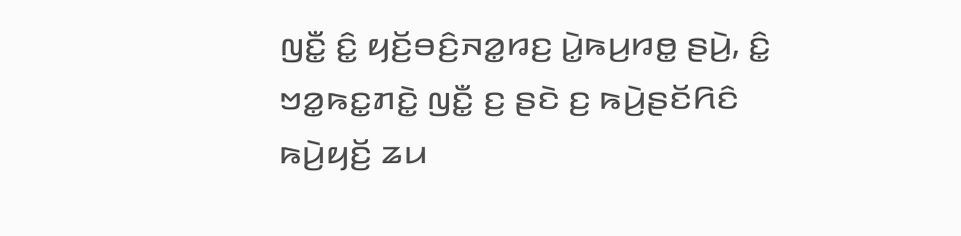ꤜꤢꤪ꤭ ꤢꤨ꤭ ꤟꤢꤩ꤬ꤋꤢꤨ꤬ꤏꤤ꤭ꤙꤢ꤬ ꤣꤧ꤭ꤒꤣ꤬ꤙꤥ꤭ ꤔꤣꤧ꤬, ꤢꤨ꤭ ꤠꤤ꤭ꤒꤢ꤭ꤊꤢꤧ꤭ ꤜꤢꤪ꤭ ꤢ꤬ ꤔꤢꤧ ꤢ꤬ ꤒꤣꤧ꤬ꤔꤢꤩꤖꤢꤨ ꤒꤣꤧ꤬ꤟꤢꤩ꤬ ꤘꤣ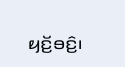ꤟꤢꤩ꤬ꤋꤢꤨ꤬꤯